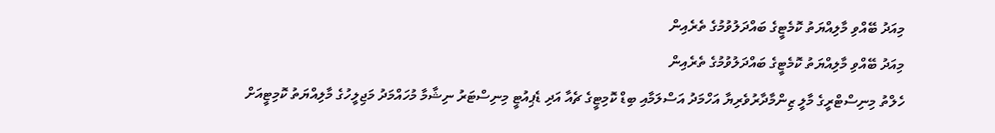މިއަދު ބޭއްވި މާލިއްޔަތު ކޮމެޓީގެ ބައްދަލުވުމުގެ ތެރެއިން
މިއަދު ބޭއްވި މާލިއްޔަތު ކޮމެޓީގެ ބައްދަލުވުމުގެ ތެރެއިން
ހެލްތު މިނިސްޓްރީގެ މާލީ ޒިންމާދާރުވެރިޔާ އަހްމަދު އަސްލަމާއި ބިޑް ކޮމިޓީގެ ޗެއާ އަދި ޑެޕިއުޓީ މިނިސްޓަރު ނިޝާމާ މުހައްމަދު މަޖިލީހުގެ މާލިއްޔަތު ކޮމިޓީއަށް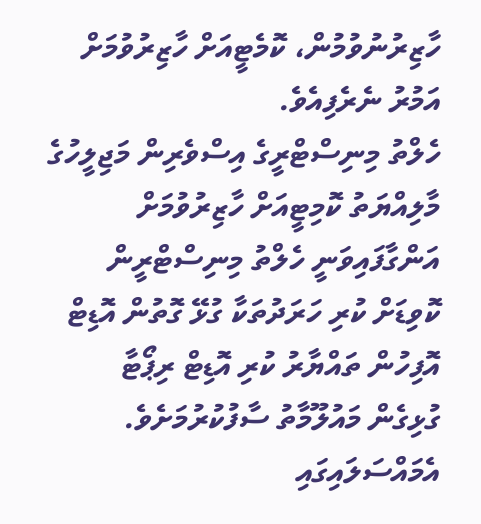ހާޒިރުނުވުމުން، ކޮމެޓީއަށް ހާޒިރުވުމަށް އަމުރު ނެރެފިއެވެ.
ހެލްތު މިނިސްޓްރީގެ އިސްވެރިން މަޖިލީހުގެ މާލިއްޔަތު ކޮމިޓީއަށް ހާޒިރުވުމަށް އަންގާފައިވަނީ ހެލްތު މިނިސްޓްރީން ކޮވިޑަށް ކުރި ހަރަދުތަކާ ގުޅޭ ގޮތުން އޮޑިޓް އޮފިހުން ތައްޔާރު ކުރި އޮޑިޓް ރިޕޯޓާ ގުޅިގެން މައުލޫމާތު ސާފުކުރުމަށެވެ. އެމައްސަލައިގައި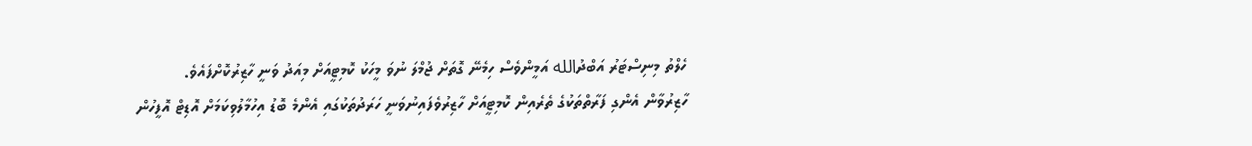ހެލްތު މިނިސްޓަރު އަބްދުالله އަމީންވެސް ހިމެނޭ ގޮތަށް ޖުމްލަ ނުވަ މީހަކު ކޮމިޓީއަށް މިއަދު ވަނީ ހާޒިރުކޮށްފައެވެ.
ހާޒިރުވާން އެންގި ފަރާތްތަކުގެ ތެރެއިން ކޮމިޓީއަށް ހާޒިރުވެފައިނުވަނީ ހަރަދުތަކުގައި އެންމެ ބޮޑު އިހުމާލުވިކަމަށް އޮޑިޓް އޮފީހުން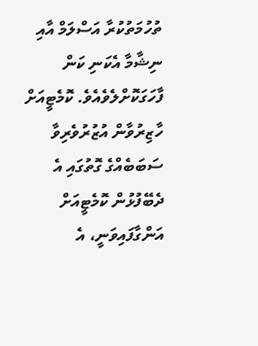ތުހުމަތުކުރާ އަސްލަމް އާއި ނިޝާމާ އެކަނި ކަން ފާހަގަކޮށްލެވެއެވެ. ކޮމެޓީއަށް ހާޒިރުވާން އުޒުރުވެރިވާ ސަބަބެއްގެ ގޮތުގައި އެ ދެބޭފުޅުން ކޮމެޓީއަށް އަންގާފައިވަނީ، އެ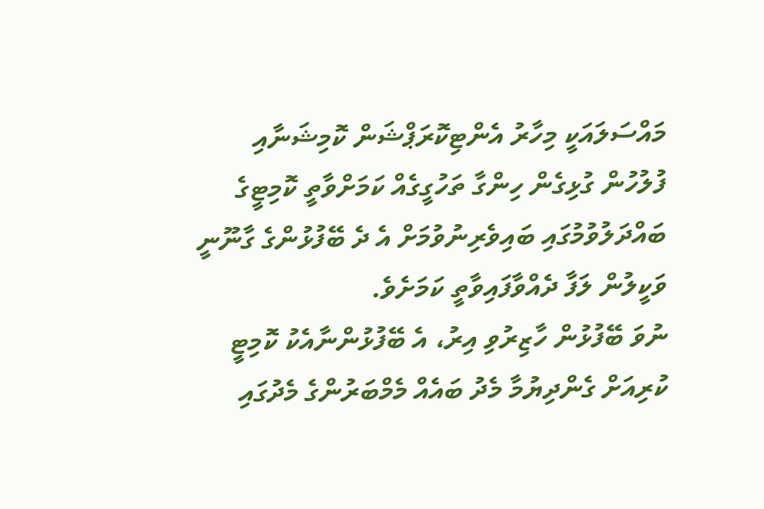މައްސަލައަކީ މިހާރު އެންޓިކޮރަޕްޝަން ކޮމިޝަނާއި ފުލުހުން ގުޅިގެން ހިންގާ ތަހުގީގެއް ކަމަށްވާތީ ކޮމިޓީގެ ބައްދަލުވުމުގައި ބައިވެރިނުވުމަށް އެ ދެ ބޭފުޅުންގެ ގާނޫނީ ވަކީލުން ލަފާ ދެއްވާފައިވާތީ ކަމަށެވެ.
ނުވަ ބޭފުޅުން ހާޒިރުވި އިރު، އެ ބޭފުޅުންނާއެކު ކޮމިޓީ ކުރިއަށް ގެންދިޔުމާ މެދު ބައެއް މެމްބަރުންގެ މެދުގައި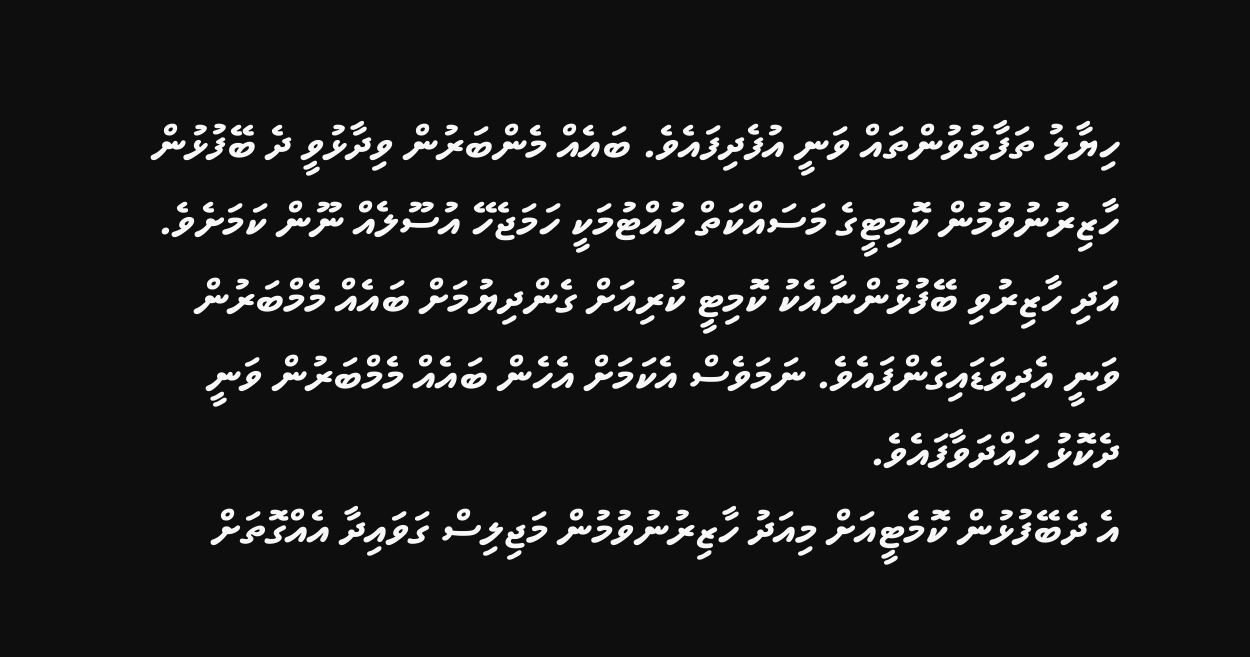ހިޔާލު ތަފާތުވުންތައް ވަނީ އުފެދިފައެވެ. ބައެއް މެންބަރުން ވިދާޅުވީ ދެ ބޭފުޅުން ހާޒިރުނުވުމުން ކޮމިޓީގެ މަސައްކަތް ހުއްޓުމަކީ ހަމަޖެހޭ އުސޫލެއް ނޫން ކަމަށެވެ. އަދި ހާޒިރުވި ބޭފުޅުންނާއެކު ކޮމިޓީ ކުރިއަށް ގެންދިޔުމަށް ބައެއް މެމްބަރުން ވަނީ އެދިވަޑައިގެންފައެވެ. ނަމަވެސް އެކަމަށް އެހެން ބައެއް މެމްބަރުން ވަނީ ދެކޮޅު ހައްދަވާފައެވެ.
އެ ދެބޭފުޅުން ކޮމެޓީއަށް މިއަދު ހާޒިރުނުވުމުން މަޖިލިސް ގަވައިދާ އެއްގޮތަށް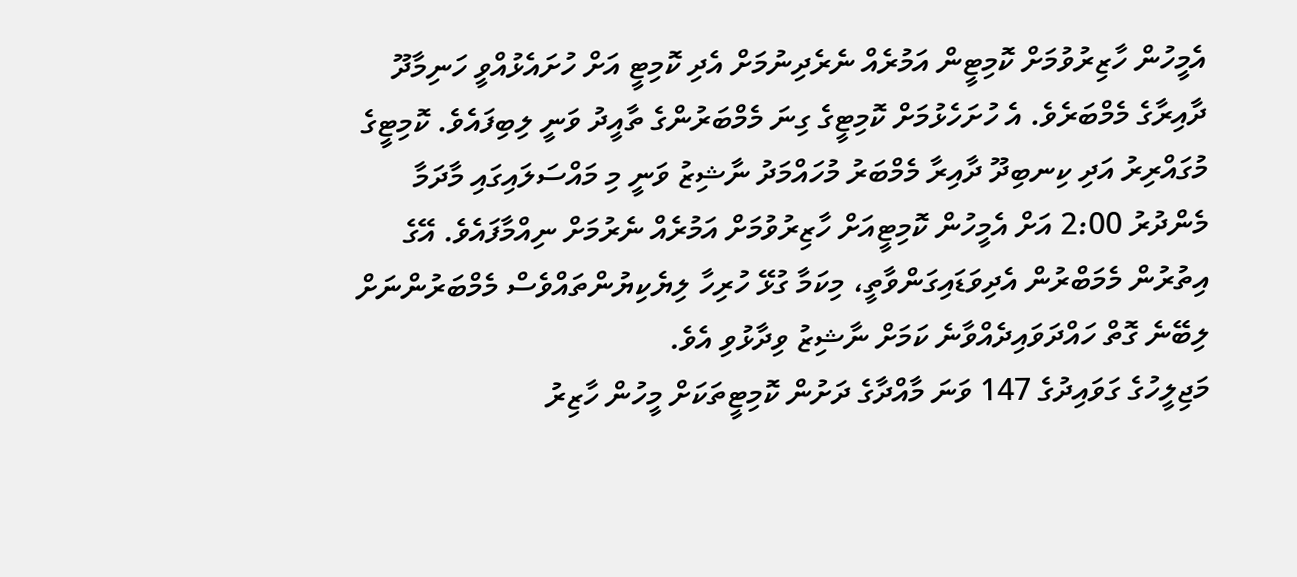އެމީހުން ހާޒިރުވުމަށް ކޮމިޓީން އަމުރެއް ނެރެދިނުމަށް އެދި ކޮމިޓީ އަށް ހުށައެޅުއްވީ ހަނިމާދޫ ދާއިރާގެ މެމްބަރެވެ. އެ ހުށަހެޅުމަށް ކޮމިޓީގެ ގިނަ މެމްބަރުންގެ ތާއީދު ވަނީ ލިބިފައެވެ. ކޮމިޓީގެ މުގައްރިރު އަދި ކިނބިދޫ ދާއިރާ މެމްބަރު މުހައްމަދު ނާޝިޒު ވަނީ މި މައްސަލައިގައި މާދަމާ މެންދުރު 2:00 އަށް އެމީހުން ކޮމިޓީއަށް ހާޒިރުވުމަށް އަމުރެއް ނެރުމަށް ނިއްމާފައެވެ. އޭގެ އިތުރުން މެމަބްރުން އެދިވަޑައިގަންވާތީ، މިކަމާ ގުޅޭ ހުރިހާ ލިޔެކިޔުންތައްވެސް މެމްބަރުންނަށް ލިބޭނެ ގޮތް ހައްދަވައިދެއްވާނެ ކަމަށް ނާޝިޒު ވިދާޅުވި އެވެ.
މަޖިލީހުގެ ގަވައިދުގެ 147 ވަނަ މާއްދާގެ ދަށުން ކޮމިޓީތަކަށް މީހުން ހާޒިރު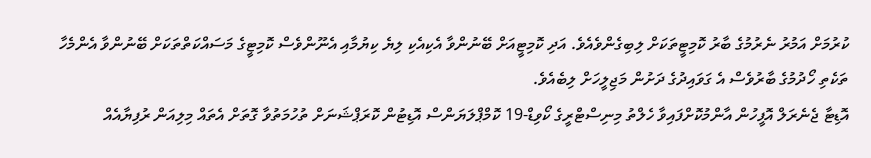ކުރުމަށް އަމުރު ނެރުމުގެ ބާރު ކޮމިޓީތަކަށް ލިބިގެންވެއެވެ. އަދި ކޮމިޓީއަށް ބޭނުންވާ އެކިއެކި ލިޔެ ކިޔުމާއި އެނޫންވެސް ކޮމިޓީގެ މަސައްކަތްތަކަށް ބޭނުންވާ އެންމެހާ ތަކެތި ހޯދުމުގެ ބާރުވެސް އެ ގަވައިދުގެ ދަށުން މަޖިލީހަށް ލިބެއެވެ.
އޮޑިޓާ ޖެނެރަލް އޮފީހުން އާންމުކޮށްފައިވާ ހެލްތު މިނިސްޓްރީގެ ކޯވިޑް-19 ކޮމްޕްލަޔަންސް އޮޑިޓުން ކޮރަޕްޝަނަށް ތުހުމަތުވާ ގޮތަށް އެތައް މިލިއަން ރުފިޔާއެއް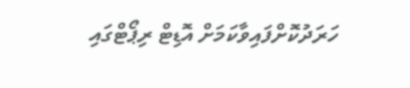ހަރަދުކޮށްފައިވާކަމަށް އޮޑިޓް ރިޕޯޓްގައި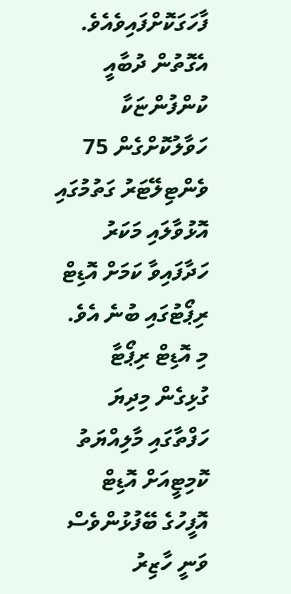ފާހަގަކޮށްފައިވެއެވެ. އެގޮތުން ދުބާއީ ކުންފުންޏަކާ ހަވާލުކޮށްގެން 75 ވެންޓިލޭޓަރު ގަތުމުގައި އޮޅުވާލައި މަކަރު ހަދާފައިވާ ކަމަށް އޮޑިޓް ރިޕޯޓުގައި ބުނެ އެވެ.
މި އޮޑިޓް ރިޕޯޓާ ގުޅިގެން މިދިޔަ ހަފްތާގައި މާލިއްޔަތު ކޮމިޓީއަށް އޮޑިޓް އޮފީހުގެ ބޭފުޅުންވެސް ވަނީ ހާޒިރު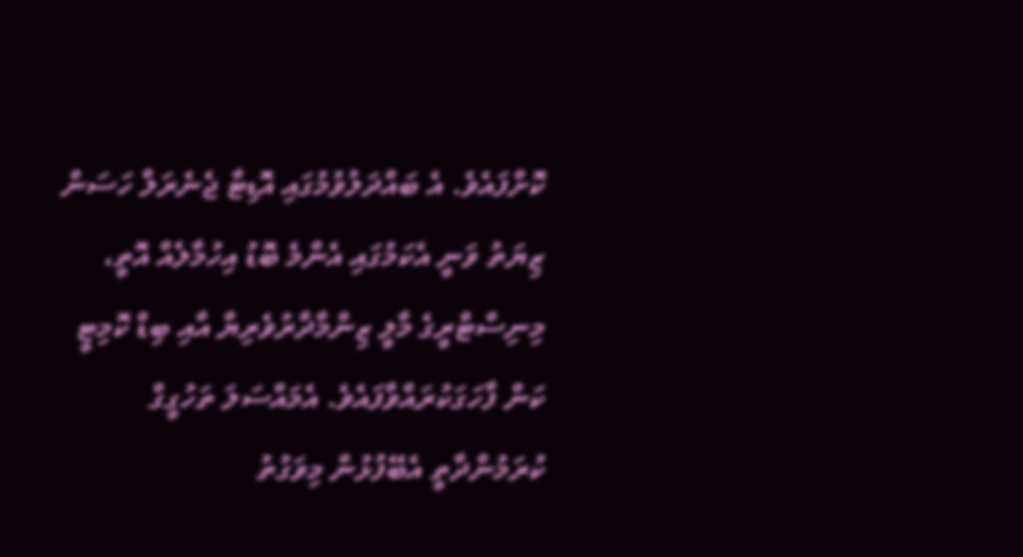ކޮށްފައެވެ. އެ ބައްދަލުވުމުގައި އޮޑިޓާ ޖެނެރަލް ހަސަން ޒިޔަތު ވަނީ އެކަމުގައި އެންމެ ބޮޑު އިހުމާލެއް އޮތީ، މިނިސްޓްރީގެ މާލީ ޒިންމާދާރުވެރިޔާ އާއި ބިޑް ކޮމިޓީ ކަން ފާހަގަކުރައްވާފައެވެ. އެމައްސަލަ ތަހުގީގް ކުރަމުންދާތީ އެބޭފުޅުން މިވަގުތު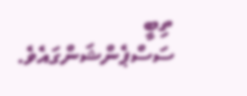ތިބީ ސަސްޕެންޝަންގައެވެ.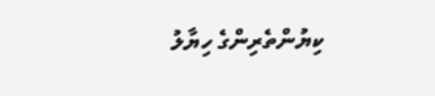ކިޔުންތެރިންގެ ހިޔާލު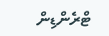ޓްރެންޑިން